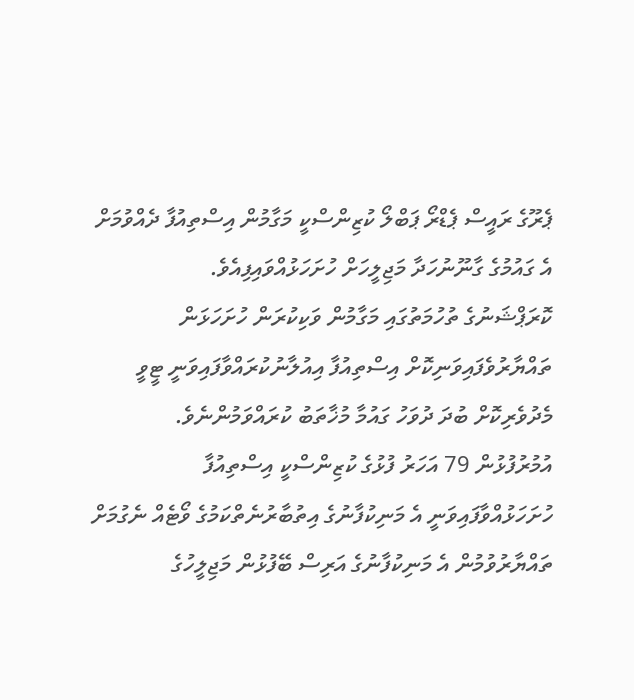ޕެރޫގެ ރައީސް ޕެޑްރޯ ޕަބްލޯ ކުޒިންސްކީ މަގާމުން އިސްތިއުފާ ދެއްވުމަށް އެ ގައުމުގެ ގާނޫނުހަދާ މަޖިލީހަށް ހުށަހަޅުއްވައިފިއެވެ.
ކޮރަޕްޝަނުގެ ތުހުމަތުގައި މަގާމުން ވަކިކުރަން ހުށަހަޅަން ތައްޔާރުވެފައިވަނިކޮށް އިސްތިއުފާ އިއުލާނުކުރައްވާފައިވަނީ ޓީވީ މެދުވެރިކޮށް ބުދަ ދުވަހު ގައުމާ މުޚާތަބު ކުރައްވަމުންނެވެ.
އުމުރުފުޅުން 79 އަހަރު ފުޅުގެ ކުޒިންސްކީ އިސްތިއުފާ ހުށަހަޅުއްވާފައިވަނީ އެ މަނިކުފާނުގެ އިތުބާރުނެތްކަމުގެ ވޯޓެއް ނެގުމަށް ތައްޔާރުވުމުން އެ މަނިކުފާނުގެ އަރިސް ބޭފުޅުން މަޖިލީހުގެ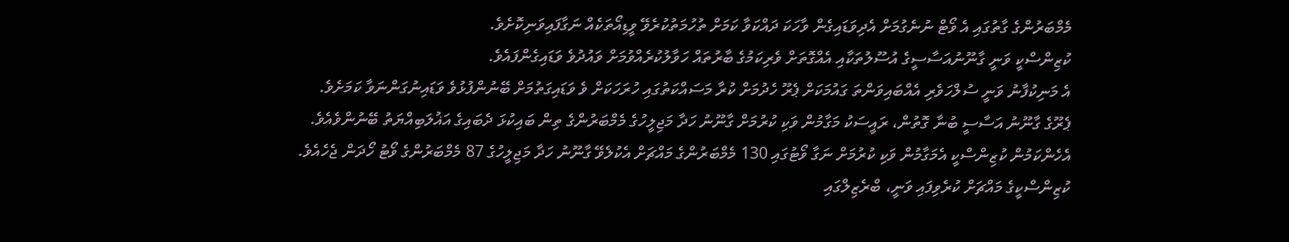މެމްބަރުންގެ ގާތުގައި އެ ވޯޓް ނުނެގުމަށް އެދިވަޑައިގެން ވާހަކަ ދައްކަވާ ކަމަށް ތުހުމަތުކުރެވޭ ވީޑިއޯތަކެއް ނަގާފައިވަނިކޮށެވެ.
ކުޒިންސްކީ ވަނީ ގާނޫނުއަސާސީގެ އުސޫލުތަކާއި އެއްގޮތަށް ވެރިކަމުގެ ބާރުތައް ހަވާލުކުރެއްވުމަށް ވައުދުވެ ވަޑައިގެންފައެވެ.
އެ މަނިކުފާނު ވަނީ ސުލްހަވެރި އެއްބައިވަންތަ ގައުމަކަށް ޕެރޫ ހެދުމަށް ކުރާ މަސައްކަތުގައި ހުރަހަކަށް ވެ ވަޑައިގަތުމަށް ބޭނުންފުޅުވެ ވަޑައިނުގަންނަވާ ކަމަށެވެ.
ޕެރޫގެ ގާނޫނު އަސާސީ ބުނާ ގޮތުން، ރައީސަކު މަގާމުން ވަކި ކުރުމަށް ގާނޫނު ހަދާ މަޖިލީހުގެ މެމްބަރުންގެ ތިން ބައިކުޅަ ދެބައިގެ އަޣުލަބިއްޔަތު ބޭނުންވެއެވެ. އެހެންކަމުން ކުޒިންސްކީ އެމަގާމުން ވަކި ކުރުމަށް ނަގާ ވޯޓުގައި 130 މެމްބަރުންގެ މައްޗަށް އެކުލެވޭ ގާނޫނު ހަދާ މަޖިލީހުގެ 87 މެމްބަރުންގެ ވޯޓު ހޯދަން ޖެހެއެވެ.
ކުޒިންސްކީގެ މައްޗަށް ކުރެވިފައި ވަނީ، ބްރެޒިލްގައި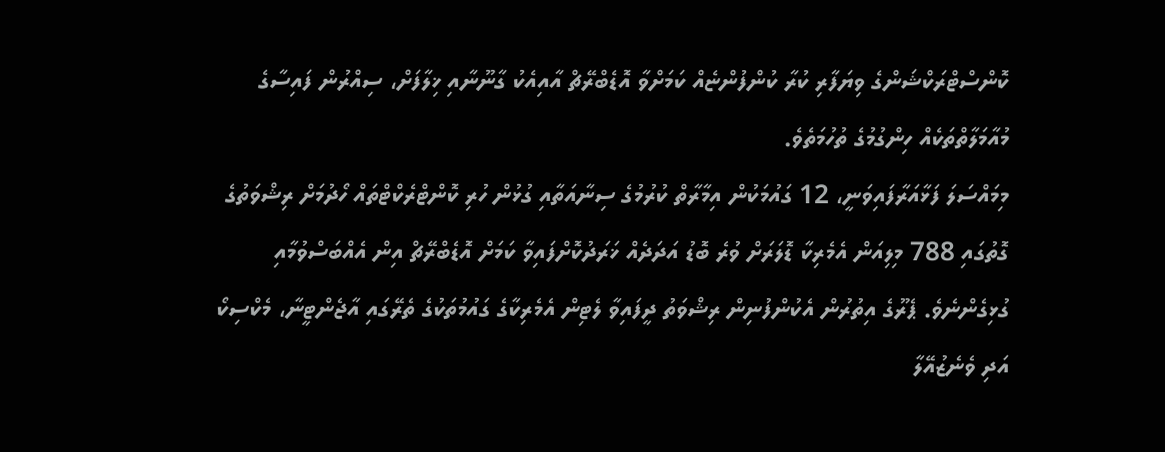ކޮންސްޓްރަކްޝަންގެ ވިޔަފާރި ކުރާ ކުންފުންޏެއް ކަމަށްވާ އޮޑެބްރޭޗް އާއިއެކު ގާނޫނާއި ޚިލާފަށް، ސިއްރުން ފައިސާގެ މުއާމަލާތްތަކެއް ހިންގުމުގެ ތުހުމަތެވެ.
މިމައްސަލަ ފަޅާއަރާފައިވަނީ، 12 ގައުމަކުން އިމާރާތް ކުރުމުގެ ސިނާއަތާއި ގުޅުން ހުރި ކޮންޓްރެކްޓްތައް ހޯދުމަށް ރިޝްވަތުގެ ގޮތުގައި 788 މިލިއަން އެމެރިކާ ޑޮލަރަށް ވުރެ ބޮޑު އަދަދެއް ޚަރަދުކޮށްފައިވާ ކަމަށް އޮޑެބްރޭޗް އިން އެއްބަސްވުމާއި ގުޅިގެންނެވެ. ޕެރޫގެ އިތުރުން އެކުންފުނިން ރިޝްވަތު ދީފައިވާ ލެޓިން އެމެރިކާގެ ގައުމުތަކުގެ ތެރޭގައި އާޖެންޓީނާ، މެކްސިކޯ އަދި ވެނެޒުއޭލާ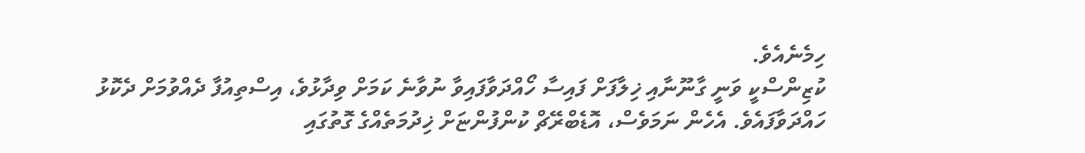ހިމެނެއެވެ.
ކުޒިންސްކީ ވަނީ ގާނޫނާއި ޚިލާފަށް ފައިސާ ހޯއްދަވާފައިވާ ނުވާނެ ކަމަށް ވިދާޅުވެ، އިސްތިއުފާ ދެއްވުމަށް ދެކޮޅު ހައްދަވާފައެވެ. އެހެން ނަމަވެސް، އޮޑެބްރޭޗް ކުންފުންޏަށް ޚިދުމަތެއްގެ ގޮތުގައި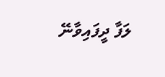ލަފާ ދީފައިވާނޭ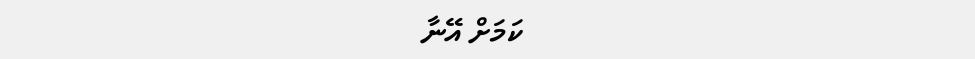ކަމަށް އޭނާ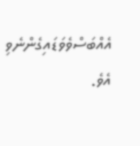އެއްބަސްވެވަޑައިގެންނެވި އެވެ.